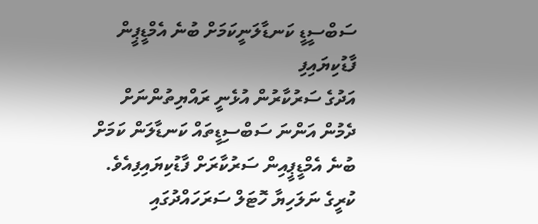ސަބްސީޑީ ކަނޑާލަނީކަމަށް ބުނެ އެމްޑީޕީން ފާޑުކިޔައިފި
އަދުގެ ސަރުކާރުން އުޅެނީ ރައްޔިތުންނަށް ދެމުން އަންނަ ސަބްސިޑީތައް ކަނޑާލަން ކަމަށް ބުނެ އެމްޑީޕީއިން ސަރުކާރަށް ފާޑުކިޔައިފިއެވެ.
ކުރީގެ ނަލަހިޔާ ހޮޓަލް ސަރަހައްދުގައި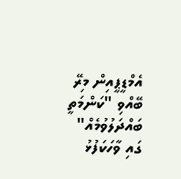އެމްޑީޕީއިން މިރޭ ބޭއްވި "ކަންމަތީ ބައްދަލުވުމެއް" ގައި ވާހަކަފުޅު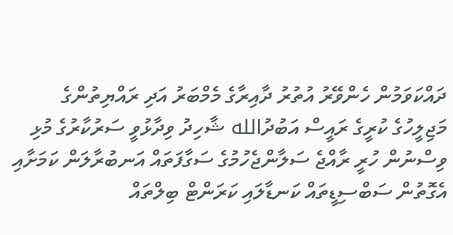ދައްކަވަމުން ހެންވޭރު އުތުރު ދާއިރާގެ މެމްބަރު އަދި ރައްޔިތުންގެ މަޖިލީހުގެ ކުރީގެ ރައީސް އަބުދުالله ޝާހިދު ވިދާޅުވީ ސަރުކާރުގެ މުޅި ވިސްނުން ހުރީ ރާއްޖެ ސަލާންޖެހުމުގެ ސަގާފަތައް އަނބުރާލަން ކަމަށާއި އެގޮތުން ސަބްސިޑީތައް ކަނޑާލައި ކަރަންޓް ބިލްތައް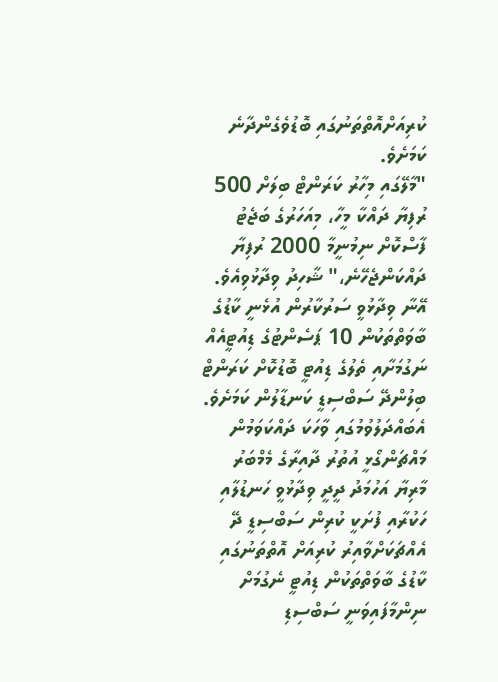ކުރިއަށްއޮތްތަނުގައި ބޮޑުވެގެންދާނެ ކަމަށެވެ.
"މާލޭގައި މިހާރު ކަރަންޓް ބިލަށް 500 ރުފިޔާ ދައްކާ މީހާ، މިއަހަރުގެ ބަޖެޓު ފާސްކޮށް ނިމުނީމާ 2000 ރުފިޔާ ދައްކަންޖެހޭނެ،" ޝާހިދު ވިދާޅުވިއެވެ.
އޭނާ ވިދާޅުވީ ސަރުކާރުން އުޅެނީ ކާޑުގެ ބާވަތްތަކުން 10 ޕަސެންޓުގެ ޑިއުޓީއެއް ނަގުމަށާއި ތެލުގެ ޑިއުޓީ ބޮޑުކޮށް ކަރަންޓް ބިލުންދޭ ސަބްސިޑީ ކަނޑާލުން ކަމަށެވެ.
އެބައްދަލުވުމުގައި ވާހަކަ ދައްކަވަމުން މައްޗަންގޯޅީ އުތުރު ދާއިރާގެ މެމްބަރު މާރިޔާ އަހުމަދު ދީދީ ވިދާޅުވީ ހަނޑުލާއި ހަކުރާއި ފުށަކީ ކުރިން ސަބްސިޑީ ދޭ އެއްޗަކަށްވާއިރު ކުރިއަށް އޮތްތަނުގައި ކާޑުގެ ބާވަތްތަކުން ޑިއުޓީ ނެގުމަށް ނިންމާފައިވަނީ ސަބްސިޑި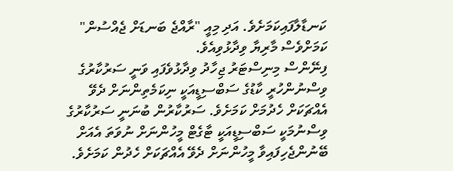ކަނޑާލާފައިކަމަށެވެ. އަދި މިއީ "ރާއްޖެ ބަނޑަށް ޖެއްސުން" ކަމަށްވެސް މާރިޔާ ވިދާޅުވިއެވެ.
ފިނޭންސް މިނިސްޓަރު ޖިހާދު ވިދާޅުވެފައި ވަނީ ސަރުކާރުގެ ވިސްނުންހުރީ ކާޑުގެ ސަބްސިޑީއަކީ ނިކަމެތިންނަށް ދެވޭ އެއްޗަކަށް ހެދުމަށް ކަމަށެވެ. ސަރުކާރުން ބުނަނީ ސަރުކާރުގެ ވިސްނުމަކީ ސަބްސިޑީއަކީ ޓާގެޓް މީހުންނަށް ނުވަތަ އެއަށް ބޭނުންޖެހިފައިވާ މީހުންނަށް ދެވޭ އެއްޗަކަށް ހެދުން ކަމަށެވެ.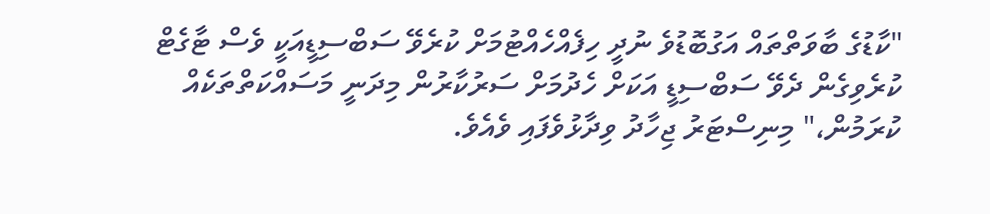"ކާޑުގެ ބާވަތްތައް އަގުބޮޑުވެ ނުދީ ހިފެއްހެއްޓުމަށް ކުރެވޭ ސަބްސިޑީއަކީ ވެސް ޓާގެޓް ކުރެވިގެން ދެވޭ ސަބްސިޑީ އަކަށް ހެދުމަށް ސަރުކާރުން މިދަނީ މަސައްކަތްތަކެއް ކުރަމުން،" މިނިސްޓަރު ޖިހާދު ވިދާޅުވެފައި ވެއެވެ.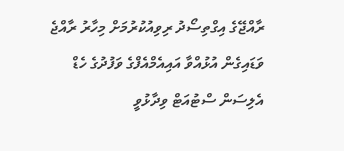ރާއްޖޭގެ އިގްތިސޯދު ރިވިއުކުރުމަށް މިހާރު ރާއްޖެ ވަޑައިގެން އުޅުއްވާ އައިއެމްއެފްގެ ވަފުދުގެ ހެޑް އެލިސަން ސްޓުއަޓް ވިދާޅުވީ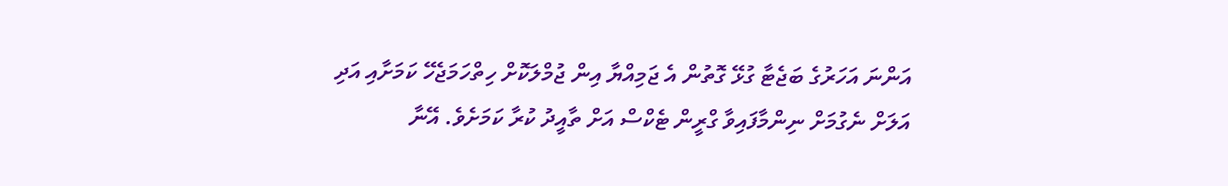އަންނަ އަހަރުގެ ބަޖެޓާ ގުޅޭ ގޮތުން އެ ޖަމިއްޔާ އިން ޖުމްލަކޮށް ހިތްހަމަޖެހޭ ކަމަށާއި އަދި އަލަށް ނެގުމަށް ނިންމާފައިވާ ގްރީން ޓެކްސް އަށް ތާއީދު ކުރާ ކަމަށެވެ. އޭނާ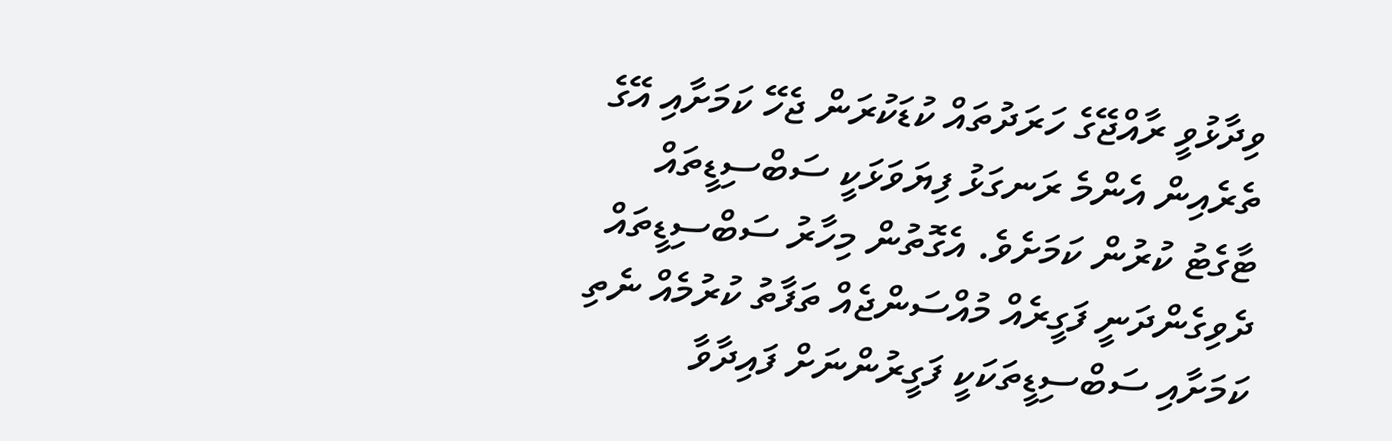ވިދާޅުވީ ރާއްޖޭގެ ހަރަދުތައް ކުޑަކުރަން ޖެހޭ ކަމަށާއި އޭގެ ތެރެއިން އެންމެ ރަނގަޅު ފިޔަވަޅަކީ ސަބްސިޑީތައް ޓާގެޓު ކުރުން ކަމަށެވެ. އެގޮތުން މިހާރު ސަބްސިޑީތައް ދެވިގެންދަނީ ފަގީރެއް މުއްސަންޖެއް ތަފާތު ކުރުމެއް ނެތި ކަމަށާއި ސަބްސިޑީތަކަކީ ފަގީރުންނަށް ފައިދާވާ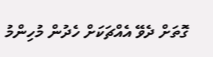ގޮތަށް ދެވޭ އެއްޗަކަށް ހެދުން މުހިންމު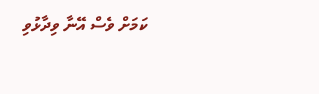ކަމަށް ވެސް އޭނާ ވިދާޅުވި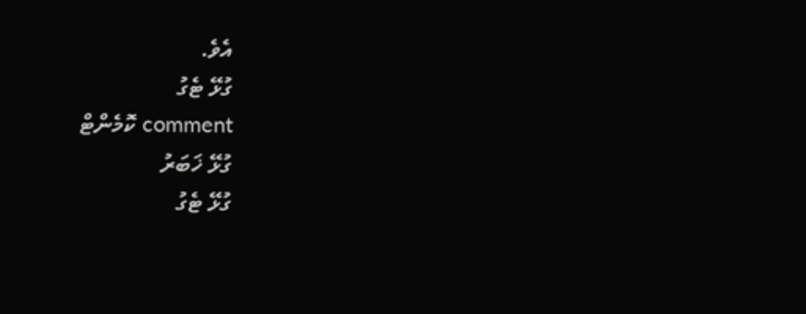އެވެ.
ގުޅޭ ޓެގު
comment ކޮމެންޓް
ގުޅޭ ޚަބަރު
ގުޅޭ ޓެގު